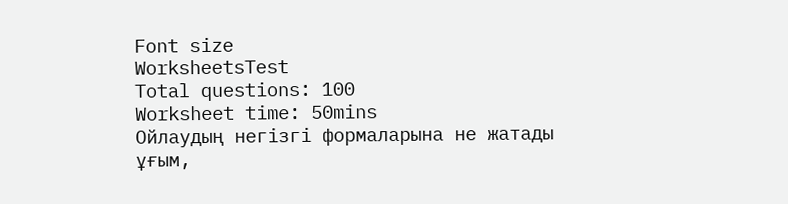Font size
WorksheetsTest
Total questions: 100
Worksheet time: 50mins
Ойлаудың негізгі формаларына не жатады
ұғым,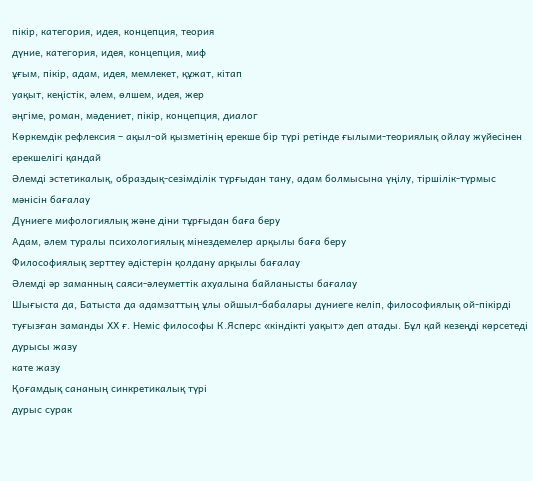пікір, категория, идея, концепция, теория
дүние, категория, идея, концепция, миф
ұғым, пікір, адам, идея, мемлекет, құжат, кітап
уақыт, кеңістік, әлем, өлшем, идея, жер
әңгіме, роман, мәдениет, пікір, концепция, диалог
Көркемдік рефлексия – ақыл-ой қызметінің ерекше бір түрі ретінде ғылыми-теориялық ойлау жүйесінен ерекшелігі қандай
Әлемді эстетикалық, образдық-сезімділік түрғыдан тану, адам болмысына үңілу, тіршілік-түрмыс мәнісін бағалау
Дүниеге мифологиялық және діни тұрғыдан баға беру
Адам, әлем туралы психологиялық мінездемелер арқылы баға беру
Философиялық зерттеу әдістерін қолдану арқылы бағалау
Әлемді әр заманның саяси-әлеуметтік ахуалына байланысты бағалау
Шығыста да, Батыста да адамзаттың ұлы ойшыл-бабалары дүниеге келіп, философиялық ой-пікірді туғызған заманды XX ғ. Неміс философы К.Ясперс «кіндікті уақыт» деп атады. Бұл қай кезеңді көрсетеді
дурысы жазу
кате жазу
Қоғамдық сананың синкретикалық түрі
дурыс сурак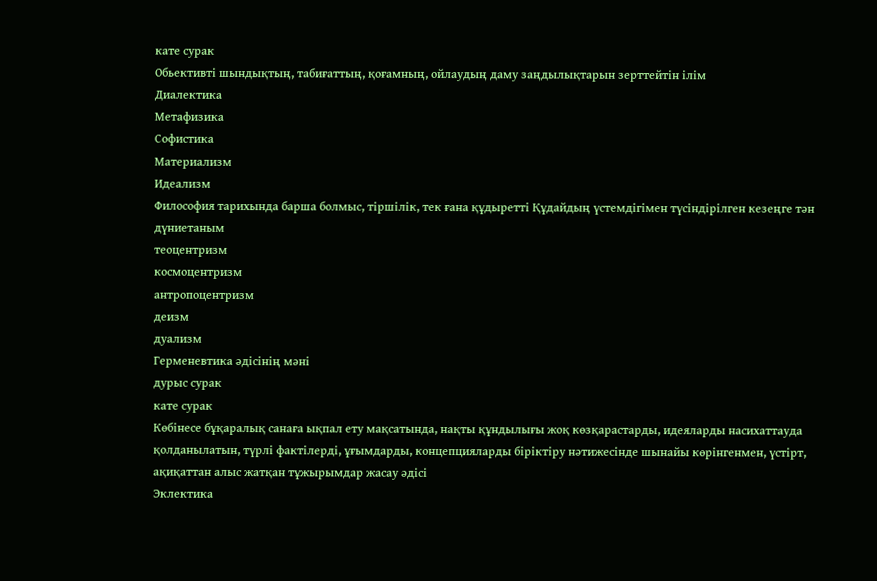кате сурак
Обьективті шындықтың, табиғаттың, қоғамның, ойлаудың даму заңдылықтарын зерттейтін ілім
Диалектика
Метафизика
Софистика
Материализм
Идеализм
Философия тарихында барша болмыс, тіршілік, тек ғана құдыретті Құдайдың үстемдігімен түсіндірілген кезеңге тән дүниетаным
теоцентризм
космоцентризм
антропоцентризм
деизм
дуализм
Герменевтика әдісінің мәні
дурыс сурак
кате сурак
Көбінесе бұқаралық санаға ықпал ету мақсатында, нақты құндылығы жоқ көзқарастарды, идеяларды насихаттауда қолданылатын, түрлі фактілерді, ұғымдарды, концепцияларды біріктіру нәтижесінде шынайы көрінгенмен, үстірт, ақиқаттан алыс жатқан тұжырымдар жасау әдісі
Эклектика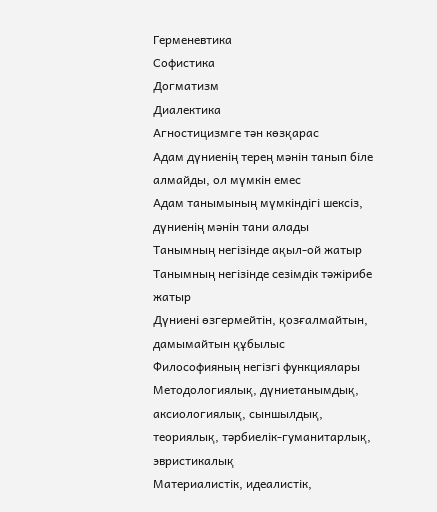Герменевтика
Софистика
Догматизм
Диалектика
Агностицизмге тән көзқарас
Адам дүниенің терең мәнін танып біле алмайды, ол мүмкін емес
Адам танымының мүмкіндігі шексіз, дүниенің мәнін тани алады
Танымның негізінде ақыл-ой жатыр
Танымның негізінде сезімдік тәжірибе жатыр
Дүниені өзгермейтін, қозғалмайтын, дамымайтын құбылыс
Философияның негізгі функциялары
Методологиялық, дүниетанымдық, аксиологиялық, сыншылдық, теориялық, тәрбиелік-гуманитарлық, эвристикалық
Материалистік, идеалистік,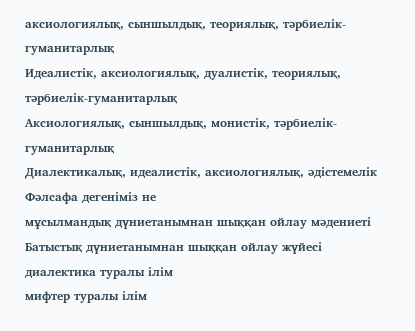аксиологиялық, сыншылдық, теориялық, тәрбиелік-гуманитарлық
Идеалистік, аксиологиялық, дуалистік, теориялық, тәрбиелік-гуманитарлық
Аксиологиялық, сыншылдық, монистік, тәрбиелік-гуманитарлық
Диалектикалық, идеалистік, аксиологиялық, әдістемелік
Фәлсафа дегеніміз не
мұсылмандық дүниетанымнан шыққан ойлау мәдениеті
Батыстық дүниетанымнан шыққан ойлау жүйесі
диалектика туралы ілім
мифтер туралы ілім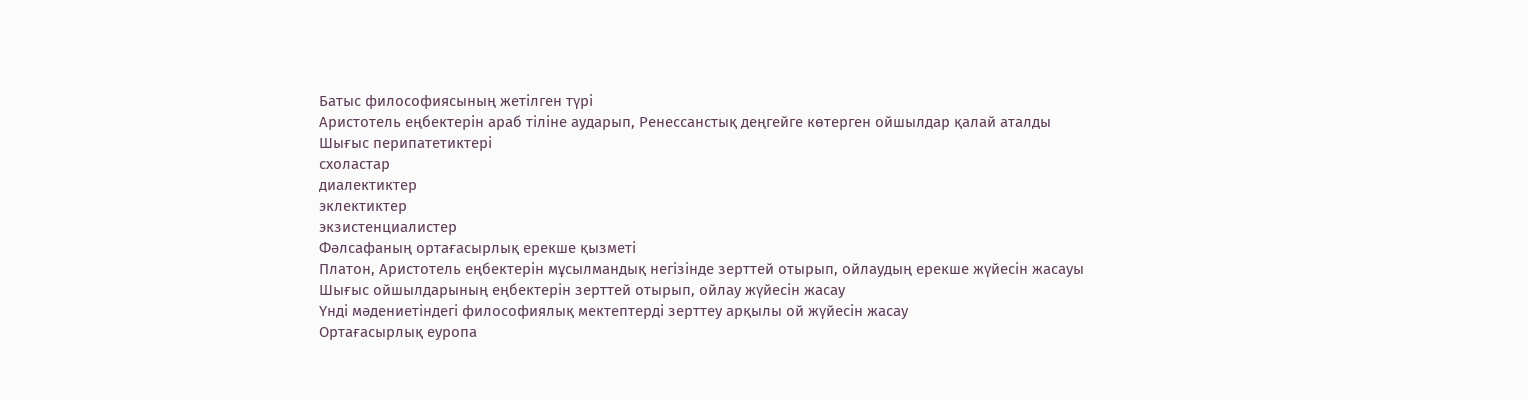Батыс философиясының жетілген түрі
Аристотель еңбектерін араб тіліне аударып, Ренессанстық деңгейге көтерген ойшылдар қалай аталды
Шығыс перипатетиктері
схоластар
диалектиктер
эклектиктер
экзистенциалистер
Фәлсафаның ортағасырлық ерекше қызметі
Платон, Аристотель еңбектерін мұсылмандық негізінде зерттей отырып, ойлаудың ерекше жүйесін жасауы
Шығыс ойшылдарының еңбектерін зерттей отырып, ойлау жүйесін жасау
Үнді мәдениетіндегі философиялық мектептерді зерттеу арқылы ой жүйесін жасау
Ортағасырлық еуропа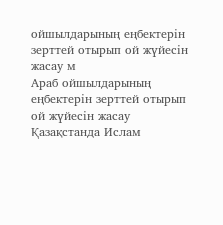ойшылдарының еңбектерін зерттей отырып ой жүйесін жасау м
Араб ойшылдарының еңбектерін зерттей отырып ой жүйесін жасау
Қазақстанда Ислам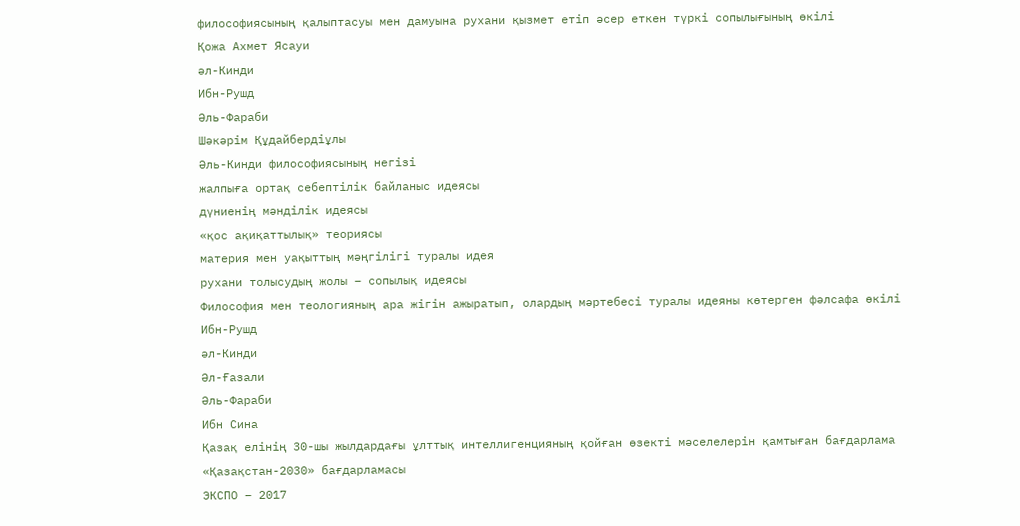философиясының қалыптасуы мен дамуына рухани қызмет етіп әсер еткен түркі сопылығының өкілі
Қожа Ахмет Ясауи
әл-Кинди
Ибн-Рушд
Әль-Фараби
Шәкәрім Құдайбердіұлы
Әль-Кинди философиясының негізі
жалпыға ортақ себептілік байланыс идеясы
дүниенің мәнділік идеясы
«қос ақиқаттылық» теориясы
материя мен уақыттың мәңгілігі туралы идея
рухани толысудың жолы – сопылық идеясы
Философия мен теологияның ара жігін ажыратып, олардың мәртебесі туралы идеяны көтерген фәлсафа өкілі
Ибн-Рушд
әл-Кинди
Әл-Ғазали
Әль-Фараби
Ибн Сина
Қазақ елінің 30-шы жылдардағы ұлттық интеллигенцияның қойған өзекті мәселелерін қамтыған бағдарлама
«Қазақстан-2030» бағдарламасы
ЭКСПО – 2017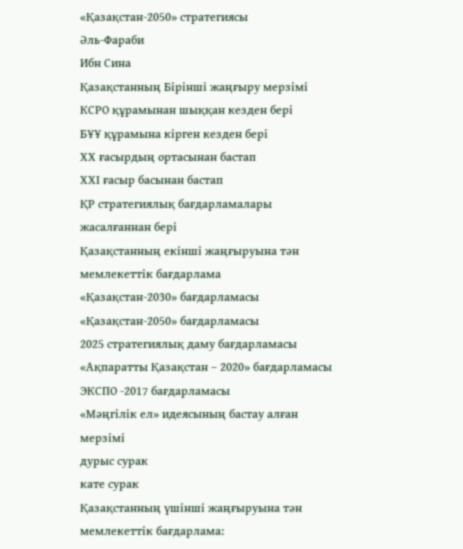«Қазақстан-2050» стратегиясы
Әль-Фараби
Ибн Сина
Қазақстанның Бірінші жаңғыру мерзімі
КСРО құрамынан шыққан кезден бері
БҰҰ құрамына кірген кезден бері
ХХ ғасырдың ортасынан бастап
ХХІ ғасыр басынан бастап
ҚР стратегиялық бағдарламалары жасалғаннан бері
Қазақстанның екінші жаңғыруына тән мемлекеттік бағдарлама
«Қазақстан-2030» бағдарламасы
«Қазақстан-2050» бағдарламасы
2025 стратегиялық даму бағдарламасы
«Ақпаратты Қазақстан – 2020» бағдарламасы
ЭКСПО -2017 бағдарламасы
«Мәңгілік ел» идеясының бастау алған мерзімі
дурыс сурак
кате сурак
Қазақстанның үшінші жаңғыруына тән мемлекеттік бағдарлама: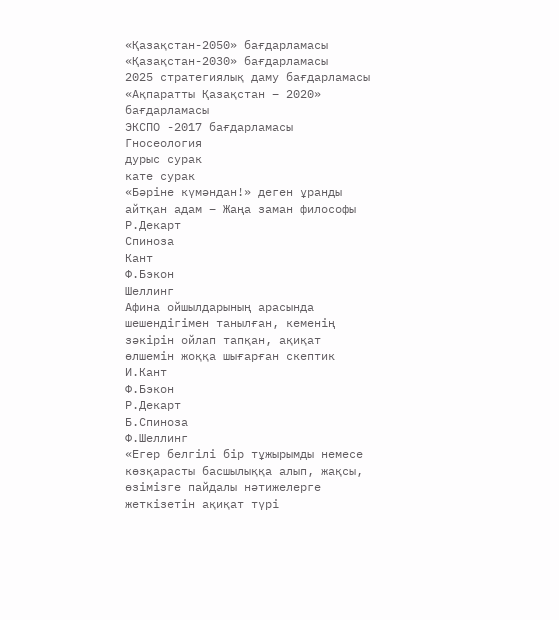«Қазақстан-2050» бағдарламасы
«Қазақстан-2030» бағдарламасы
2025 стратегиялық даму бағдарламасы
«Ақпаратты Қазақстан – 2020» бағдарламасы
ЭКСПО -2017 бағдарламасы
Гносеология
дурыс сурак
кате сурак
«Бәріне күмәндан!» деген ұранды айтқан адам – Жаңа заман философы
Р.Декарт
Спиноза
Кант
Ф.Бэкон
Шеллинг
Афина ойшылдарының арасында шешендігімен танылған, кеменің зәкірін ойлап тапқан, ақиқат өлшемін жоққа шығарған скептик
И.Кант
Ф.Бэкон
Р.Декарт
Б.Спиноза
Ф.Шеллинг
«Егер белгілі бір тұжырымды немесе көзқарасты басшылыққа алып, жақсы, өзімізге пайдалы нәтижелерге жеткізетін ақиқат түрі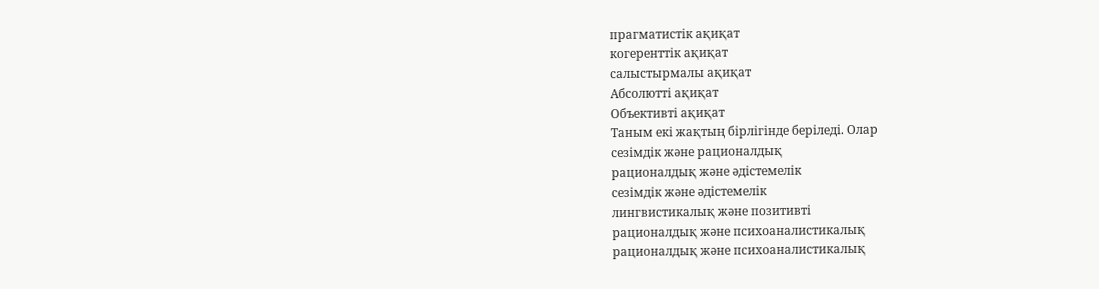прагматистік ақиқат
когеренттік ақиқат
салыстырмалы ақиқат
Абсолютті ақиқат
Объективті ақиқат
Таным екі жақтың бірлігінде беріледі. Олар
сезімдік және рационалдық
рационалдық және әдістемелік
сезімдік және әдістемелік
лингвистикалық және позитивті
рационалдық және психоаналистикалық
рационалдық және психоаналистикалық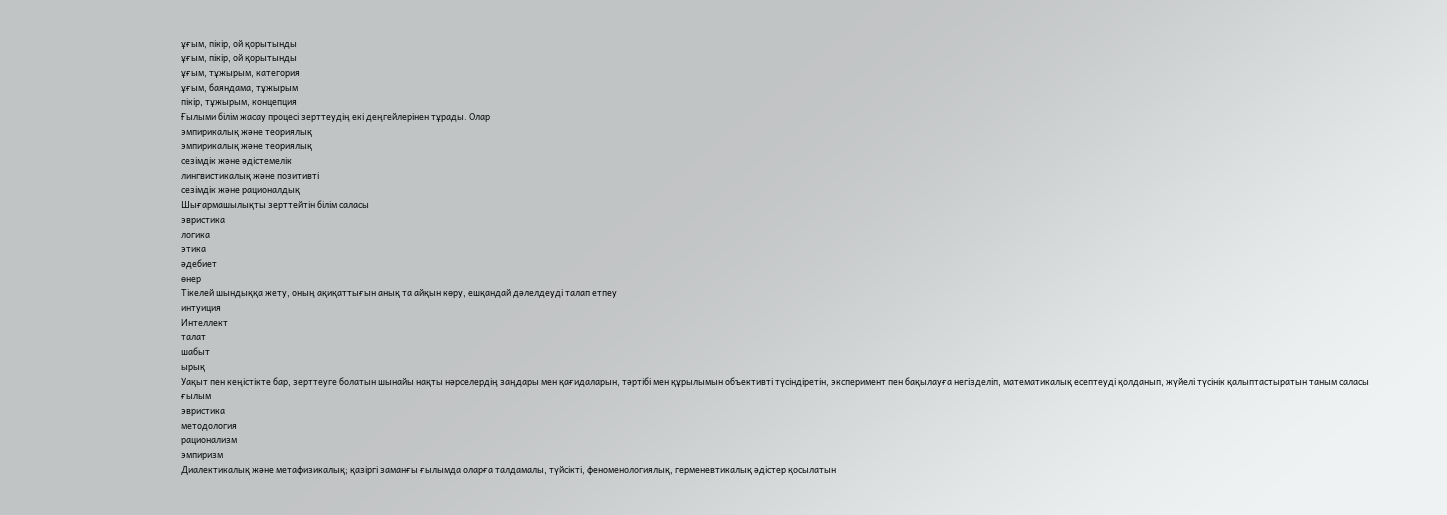ұғым, пікір, ой қорытынды
ұғым, пікір, ой қорытынды
ұғым, тұжырым, категория
ұғым, баяндама, тұжырым
пікір, тұжырым, концепция
Ғылыми білім жасау процесі зерттеудің екі деңгейлерінен тұрады. Олар
эмпирикалық және теориялық
эмпирикалық және теориялық
сезімдік және әдістемелік
лингвистикалық және позитивті
сезімдік және рационалдық
Шығармашылықты зерттейтін білім саласы
эвристика
логика
этика
әдебиет
өнер
Тікелей шындыққа жету, оның ақиқаттығын анық та айқын көру, ешқандай дәлелдеуді талап етпеу
интуиция
Интеллект
талат
шабыт
ырық
Уақыт пен кеңістікте бар, зерттеуге болатын шынайы нақты нәрселердің заңдары мен қағидаларын, тәртібі мен құрылымын объективті түсіндіретін, эксперимент пен бақылауға негізделіп, математикалық есептеуді қолданып, жүйелі түсінік қалыптастыратын таным саласы
ғылым
эвристика
методология
рационализм
эмпиризм
Диалектикалық және метафизикалық; қазіргі заманғы ғылымда оларға талдамалы, түйсікті, феноменологиялық, герменевтикалық әдістер қосылатын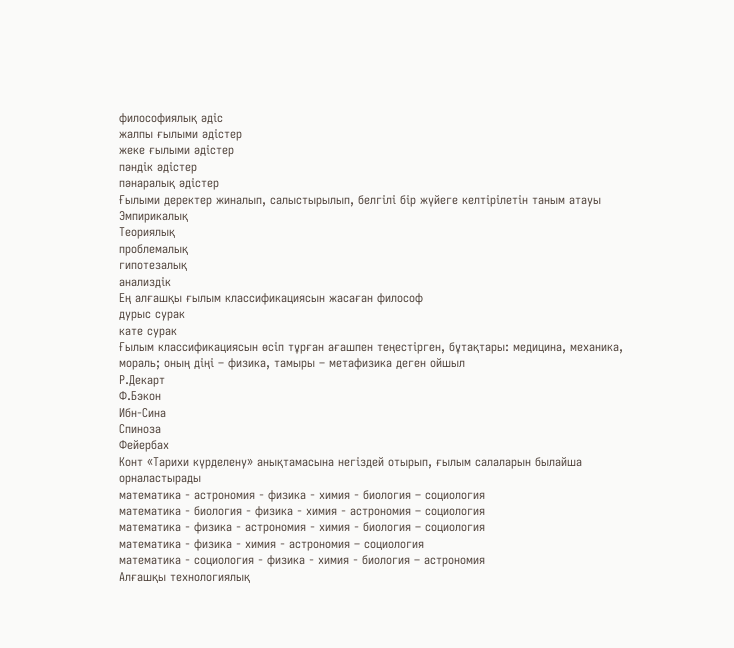философиялық әдіс
жалпы ғылыми әдістер
жеке ғылыми әдістер
пәндік әдістер
пәнаралық әдістер
Ғылыми деректер жиналып, салыстырылып, белгілі бір жүйеге келтірілетін таным атауы
Эмпирикалық
Теориялық
проблемалық
гипотезалық
анализдік
Ең алғашқы ғылым классификациясын жасаған философ
дурыс сурак
кате сурак
Ғылым классификациясын өсіп тұрған ағашпен теңестірген, бұтақтары: медицина, механика, мораль; оның діңі – физика, тамыры – метафизика деген ойшыл
Р.Декарт
Ф.Бэкон
Ибн-Сина
Спиноза
Фейербах
Конт «Тарихи күрделену» анықтамасына негіздей отырып, ғылым салаларын былайша орналастырады
математика - астрономия - физика - химия - биология – социология
математика - биология - физика - химия - астрономия – социология
математика - физика - астрономия - химия - биология – социология
математика - физика - химия - астрономия – социология
математика - социология - физика - химия - биология – астрономия
Алғашқы технологиялық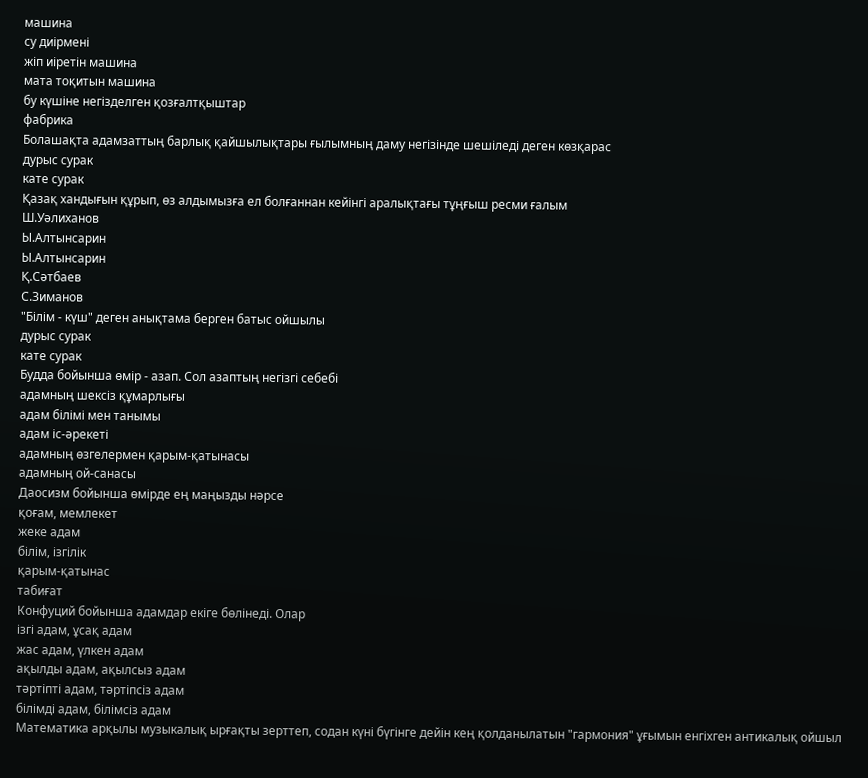машина
су диірмені
жіп иіретін машина
мата тоқитын машина
бу күшіне негізделген қозғалтқыштар
фабрика
Болашақта адамзаттың барлық қайшылықтары ғылымның даму негізінде шешіледі деген көзқарас
дурыс сурак
кате сурак
Қазақ хандығын құрып, өз алдымызға ел болғаннан кейінгі аралықтағы тұңғыш ресми ғалым
Ш.Уәлиханов
Ы.Алтынсарин
Ы.Алтынсарин
Қ.Сәтбаев
С.Зиманов
"Білім - күш" деген анықтама берген батыс ойшылы
дурыс сурак
кате сурак
Будда бойынша өмір - азап. Сол азаптың негізгі себебі
адамның шексіз құмарлығы
адам білімі мен танымы
адам іс-әрекеті
адамның өзгелермен қарым-қатынасы
адамның ой-санасы
Даосизм бойынша өмірде ең маңызды нәрсе
қоғам, мемлекет
жеке адам
білім, ізгілік
қарым-қатынас
табиғат
Конфуций бойынша адамдар екіге бөлінеді. Олар
ізгі адам, ұсақ адам
жас адам, үлкен адам
ақылды адам, ақылсыз адам
тәртіпті адам, тәртіпсіз адам
білімді адам, білімсіз адам
Математика арқылы музыкалық ырғақты зерттеп, содан күні бүгінге дейін кең қолданылатын "гармония" ұғымын енгіхген антикалық ойшыл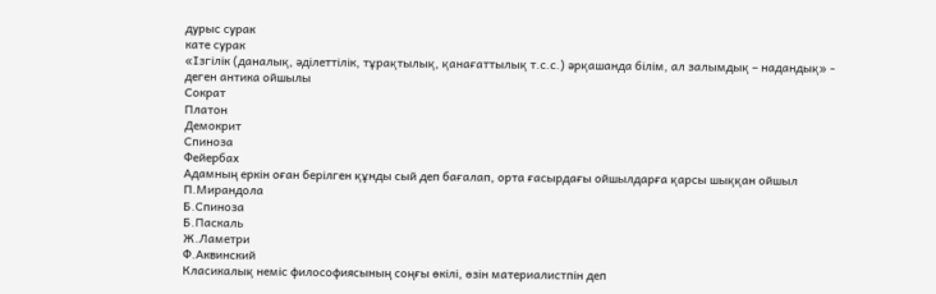дурыс сурак
кате сурак
«Ізгілік (даналық, әділеттілік, тұрақтылық, қанағаттылық т.с.с.) әрқашанда білім, ал залымдық – надандық» - деген антика ойшылы
Сократ
Платон
Демокрит
Спиноза
Фейербах
Адамның еркін оған берілген құнды сый деп бағалап, орта ғасырдағы ойшылдарға қарсы шыққан ойшыл
П.Мирандола
Б.Спиноза
Б.Паскаль
Ж.Ламетри
Ф.Аквинский
Класикалық неміс философиясының соңғы өкілі, өзін материалистпін деп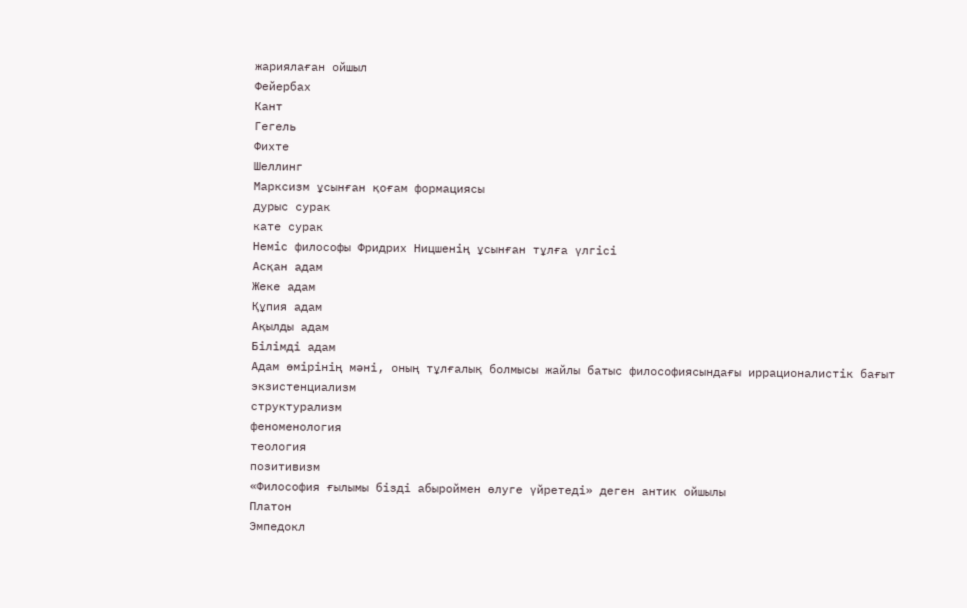жариялаған ойшыл
Фейербах
Кант
Гегель
Фихте
Шеллинг
Марксизм ұсынған қоғам формациясы
дурыс сурак
кате сурак
Неміс философы Фридрих Ницшенің ұсынған тұлға үлгісі
Асқан адам
Жеке адам
Құпия адам
Ақылды адам
Білімді адам
Адам өмірінің мәні, оның тұлғалық болмысы жайлы батыс философиясындағы иррационалистік бағыт
экзистенциализм
структурализм
феноменология
теология
позитивизм
«Философия ғылымы бізді абыроймен өлуге үйретеді» деген антик ойшылы
Платон
Эмпедокл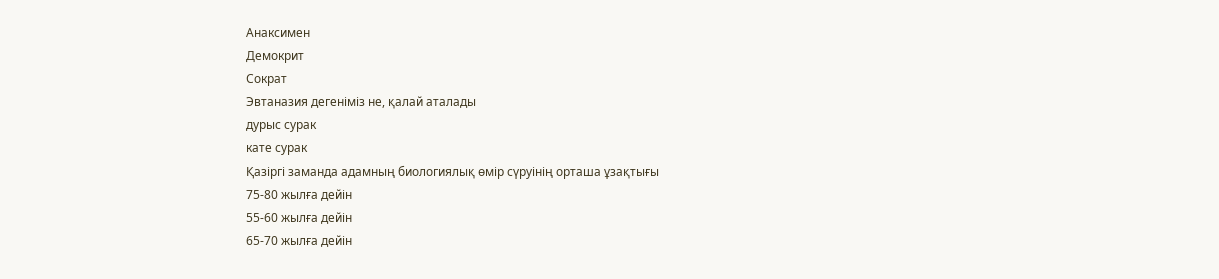Анаксимен
Демокрит
Сократ
Эвтаназия дегеніміз не, қалай аталады
дурыс сурак
кате сурак
Қазіргі заманда адамның биологиялық өмір сүруінің орташа ұзақтығы
75-80 жылға дейін
55-60 жылға дейін
65-70 жылға дейін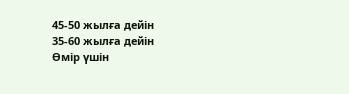45-50 жылға дейін
35-60 жылға дейін
Өмір үшін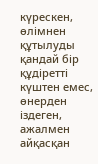күрескен, өлімнен құтылуды қандай бір құдіретті күштен емес, өнерден іздеген, ажалмен айқасқан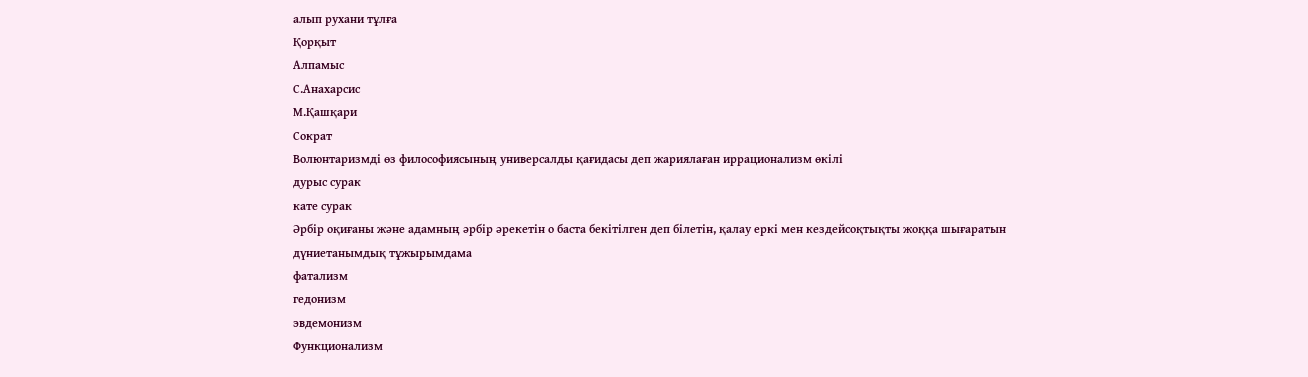алып рухани тұлға
Қорқыт
Алпамыс
С.Анахарсис
М.Қашқари
Сократ
Волюнтаризмді өз философиясының универсалды қағидасы деп жариялаған иррационализм өкілі
дурыс сурак
кате сурак
Әрбір оқиғаны және адамның әрбір әрекетін о баста бекітілген деп білетін, қалау еркі мен кездейсоқтықты жоққа шығаратын дүниетанымдық тұжырымдама
фатализм
гедонизм
эвдемонизм
Функционализм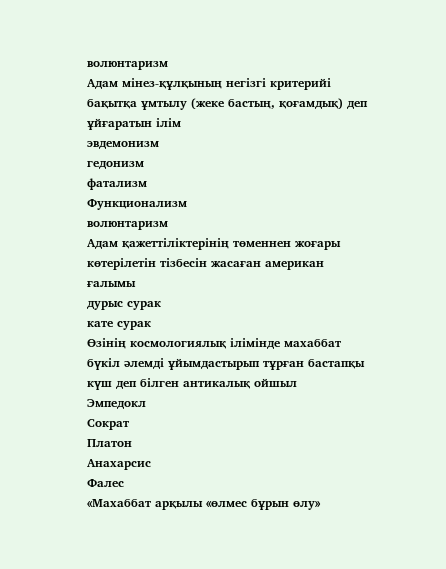волюнтаризм
Адам мінез-құлқының негізгі критерийі бақытқа ұмтылу (жеке бастың, қоғамдық) деп ұйғаратын ілім
эвдемонизм
гедонизм
фатализм
Функционализм
волюнтаризм
Адам қажеттіліктерінің төменнен жоғары көтерілетін тізбесін жасаған американ ғалымы
дурыс сурак
кате сурак
Өзінің космологиялық ілімінде махаббат бүкіл әлемді ұйымдастырып тұрған бастапқы күш деп білген антикалық ойшыл
Эмпедокл
Сократ
Платон
Анахарсис
Фалес
«Махаббат арқылы «өлмес бұрын өлу»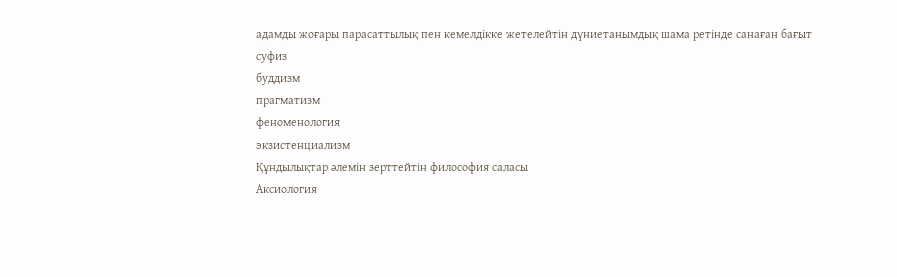адамды жоғары парасаттылық пен кемелдікке жетелейтін дүниетанымдық шама ретінде санаған бағыт
суфиз
буддизм
прагматизм
феноменология
экзистенциализм
Құндылықтар әлемін зерттейтін философия саласы
Аксиология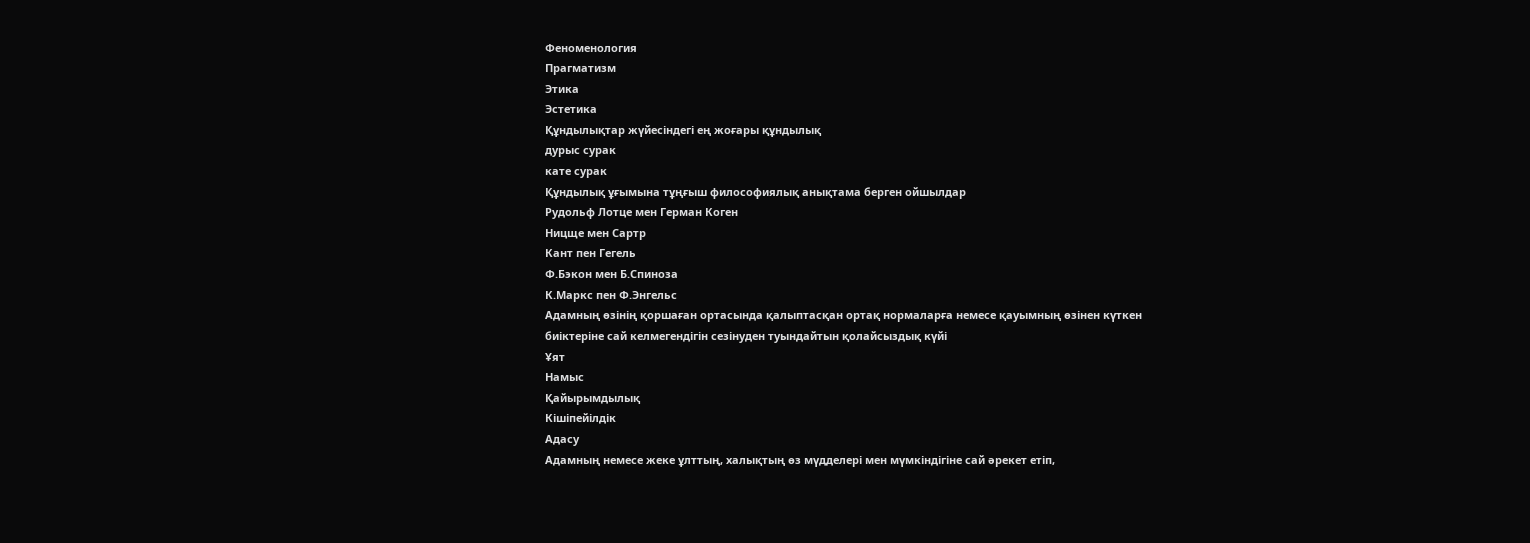Феноменология
Прагматизм
Этика
Эстетика
Құндылықтар жүйесіндегі ең жоғары құндылық
дурыс сурак
кате сурак
Құндылық ұғымына тұңғыш философиялық анықтама берген ойшылдар
Рудольф Лотце мен Герман Коген
Ницще мен Сартр
Кант пен Гегель
Ф.Бэкон мен Б.Спиноза
К.Маркс пен Ф.Энгельс
Адамның өзінің қоршаған ортасында қалыптасқан ортақ нормаларға немесе қауымның өзінен күткен биіктеріне сай келмегендігін сезінуден туындайтын қолайсыздық күйі
Ұят
Намыс
Қайырымдылық
Кішіпейілдік
Адасу
Адамның немесе жеке ұлттың, халықтың өз мүдделері мен мүмкіндігіне сай әрекет етіп,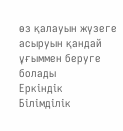өз қалауын жүзеге асыруын қандай ұғыммен беруге болады
Еркіндік
Білімділік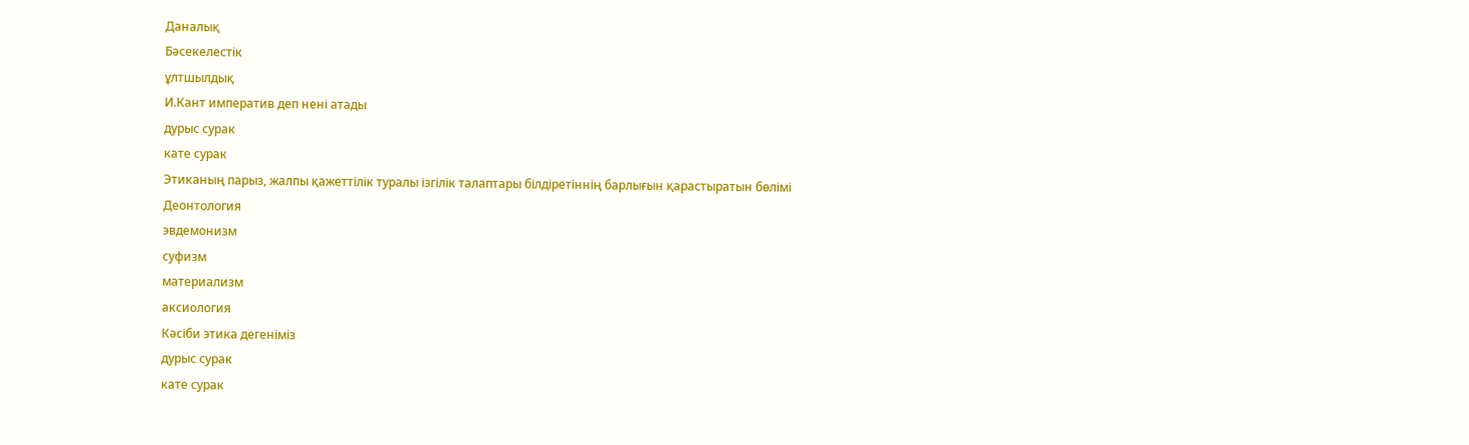Даналық
Бәсекелестік
ұлтшылдық
И.Кант императив деп нені атады
дурыс сурак
кате сурак
Этиканың парыз, жалпы қажеттілік туралы ізгілік талаптары білдіретіннің барлығын қарастыратын бөлімі
Деонтология
эвдемонизм
суфизм
материализм
аксиология
Кәсіби этика дегеніміз
дурыс сурак
кате сурак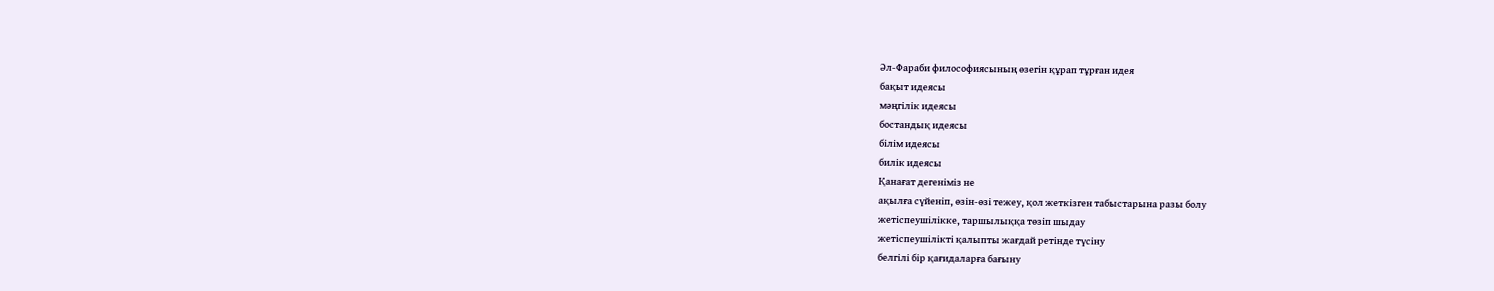Әл-Фараби философиясының өзегін құрап тұрған идея
бақыт идеясы
мәңгілік идеясы
бостандық идеясы
білім идеясы
билік идеясы
Қанағат дегеніміз не
ақылға сүйеніп, өзін-өзі тежеу, қол жеткізген табыстарына разы болу
жетіспеушілікке, таршылыққа төзіп шыдау
жетіспеушілікті қалыпты жағдай ретінде түсіну
белгілі бір қағидаларға бағыну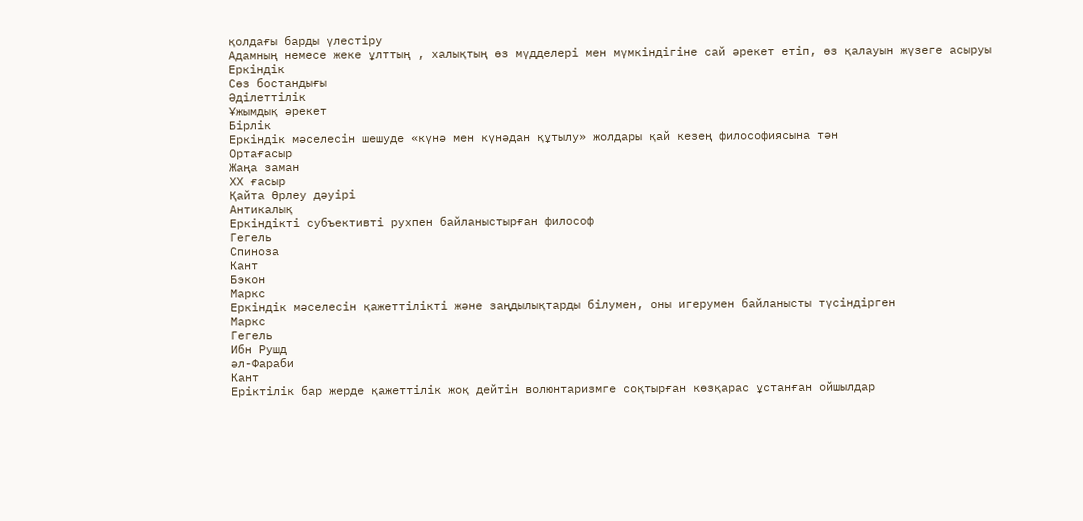қолдағы барды үлестіру
Адамның немесе жеке ұлттың , халықтың өз мүдделері мен мүмкіндігіне сай әрекет етіп, өз қалауын жүзеге асыруы
Еркіндік
Сөз бостандығы
Әділеттілік
Ұжымдық әрекет
Бірлік
Еркіндік мәселесін шешуде «күнә мен күнәдан құтылу» жолдары қай кезең философиясына тән
Ортағасыр
Жаңа заман
ХХ ғасыр
Қайта Өрлеу дәуірі
Антикалық
Еркіндікті субъективті рухпен байланыстырған философ
Гегель
Спиноза
Кант
Бэкон
Маркс
Еркіндік мәселесін қажеттілікті және заңдылықтарды білумен, оны игерумен байланысты түсіндірген
Маркс
Гегель
Ибн Рушд
әл-Фараби
Кант
Еріктілік бар жерде қажеттілік жоқ дейтін волюнтаризмге соқтырған көзқарас ұстанған ойшылдар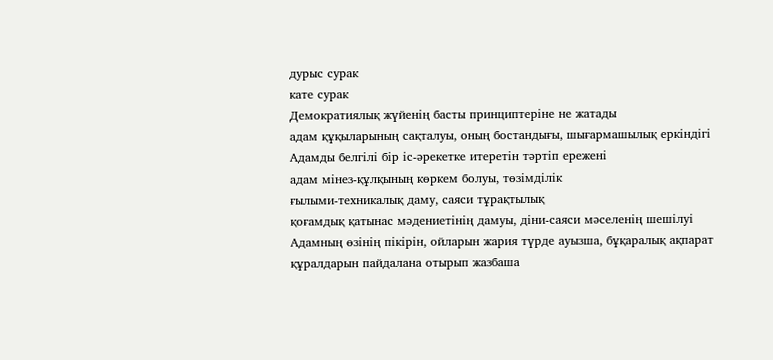дурыс сурак
кате сурак
Демократиялық жүйенің басты принциптеріне не жатады
адам құқыларының сақталуы, оның бостандығы, шығармашылық еркіндігі
Адамды белгілі бір іс-әрекетке итеретін тәртіп ережені
адам мінез-құлқының көркем болуы, төзімділік
ғылыми-техникалық даму, саяси тұрақтылық
қоғамдық қатынас мәдениетінің дамуы, діни-саяси мәселенің шешілуі
Адамның өзінің пікірін, ойларын жария түрде ауызша, бұқаралық ақпарат құралдарын пайдалана отырып жазбаша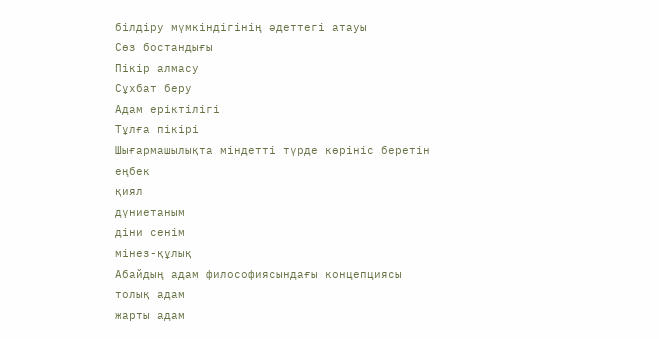білдіру мүмкіндігінің әдеттегі атауы
Сөз бостандығы
Пікір алмасу
Сұхбат беру
Адам еріктілігі
Тұлға пікірі
Шығармашылықта міндетті түрде көрініс беретін
еңбек
қиял
дүниетаным
діни сенім
мінез-құлық
Абайдың адам философиясындағы концепциясы
толық адам
жарты адам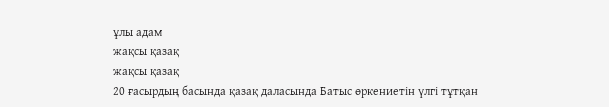ұлы адам
жақсы қазақ
жақсы қазақ
20 ғасырдың басында қазақ даласында Батыс өркениетін үлгі тұтқан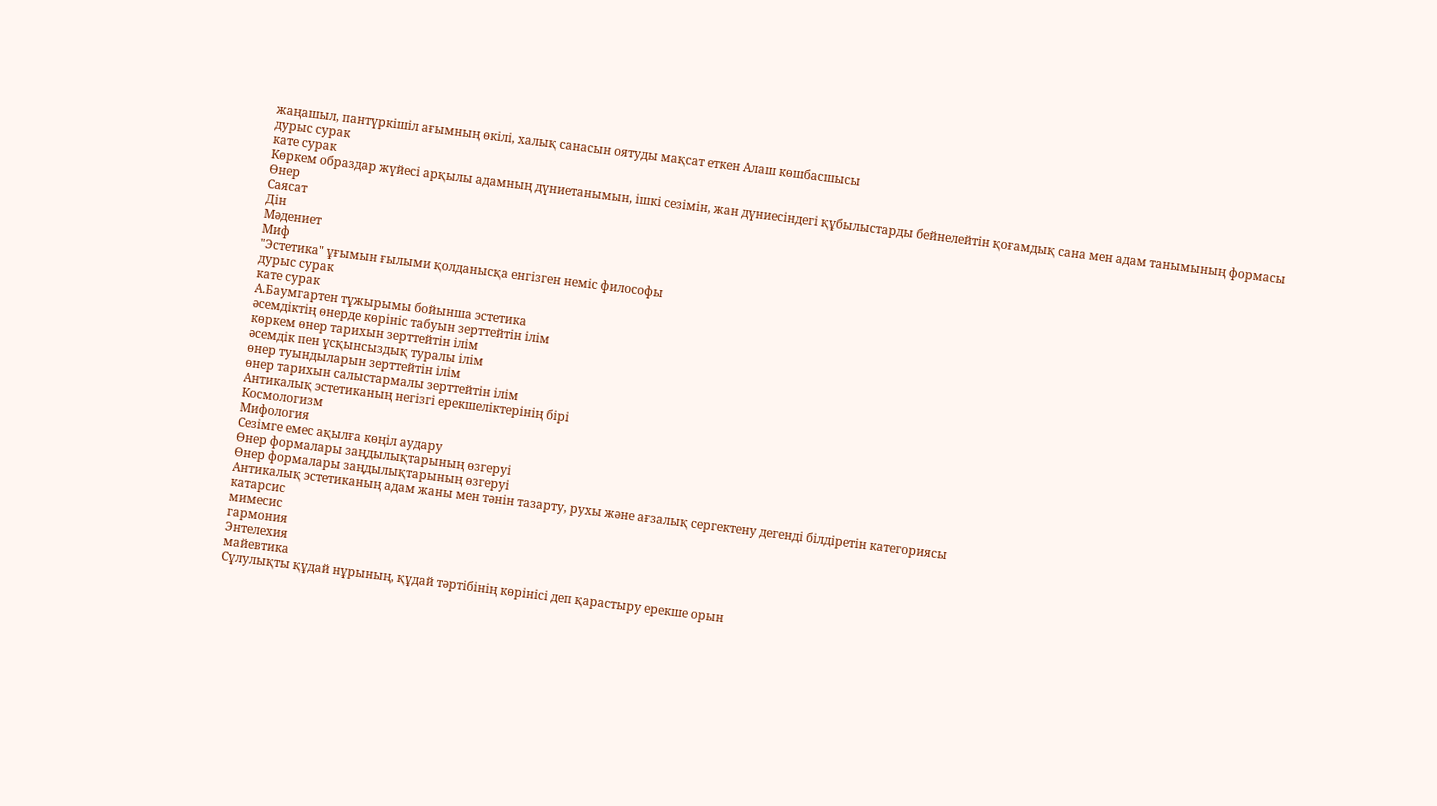жаңашыл, пантүркішіл ағымның өкілі, халық санасын оятуды мақсат еткен Алаш көшбасшысы
дурыс сурак
кате сурак
Көркем образдар жүйесі арқылы адамның дүниетанымын, ішкі сезімін, жан дүниесіндегі құбылыстарды бейнелейтін қоғамдық сана мен адам танымының формасы
Өнер
Саясат
Дін
Мәдениет
Миф
"Эстетика" ұғымын ғылыми қолданысқа енгізген неміс философы
дурыс сурак
кате сурак
А.Баумгартен тұжырымы бойынша эстетика
әсемдіктің өнерде көрініс табуын зерттейтін ілім
көркем өнер тарихын зерттейтін ілім
әсемдік пен ұсқынсыздық туралы ілім
өнер туындыларын зерттейтін ілім
өнер тарихын салыстармалы зерттейтін ілім
Антикалық эстетиканың негізгі ерекшеліктерінің бірі
Космологизм
Мифология
Сезімге емес ақылға көңіл аудару
Өнер формалары заңдылықтарының өзгеруі
Өнер формалары заңдылықтарының өзгеруі
Антикалық эстетиканың адам жаны мен тәнін тазарту, рухы және ағзалық сергектену дегенді білдіретін категориясы
катарсис
мимесис
гармония
Энтелехия
майевтика
Сұлулықты құдай нұрының, құдай тәртібінің көрінісі деп қарастыру ерекше орын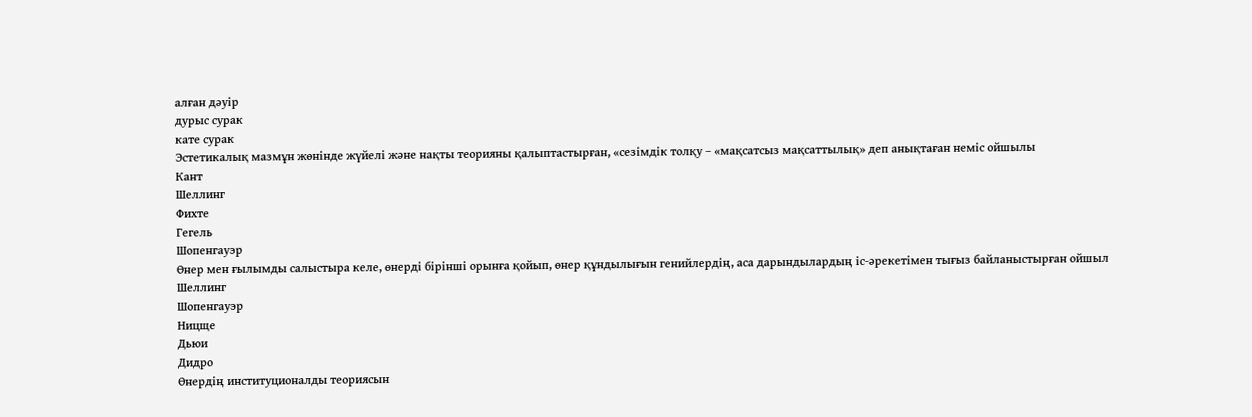алған дәуір
дурыс сурак
кате сурак
Эстетикалық мазмұн жөнінде жүйелі және нақты теорияны қалыптастырған, «сезімдік толқу – «мақсатсыз мақсаттылық» деп анықтаған неміс ойшылы
Кант
Шеллинг
Фихте
Гегель
Шопенгауэр
Өнер мен ғылымды салыстыра келе, өнерді бірінші орынға қойып, өнер құндылығын генийлердің, аса дарындылардың іс-әрекетімен тығыз байланыстырған ойшыл
Шеллинг
Шопенгауэр
Ницще
Дьюи
Дидро
Өнердің институционалды теориясын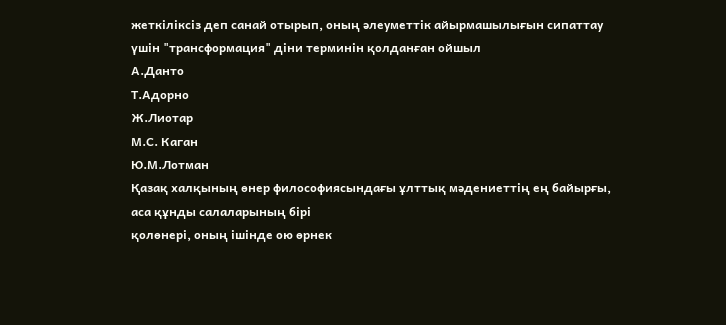жеткіліксіз деп санай отырып, оның әлеуметтік айырмашылығын сипаттау үшін "трансформация" діни терминін қолданған ойшыл
А.Данто
Т.Адорно
Ж.Лиотар
М.С. Каган
Ю.М.Лотман
Қазақ халқының өнер философиясындағы ұлттық мәдениеттің ең байырғы, аса құнды салаларының бірі
қолөнері, оның ішінде ою өрнек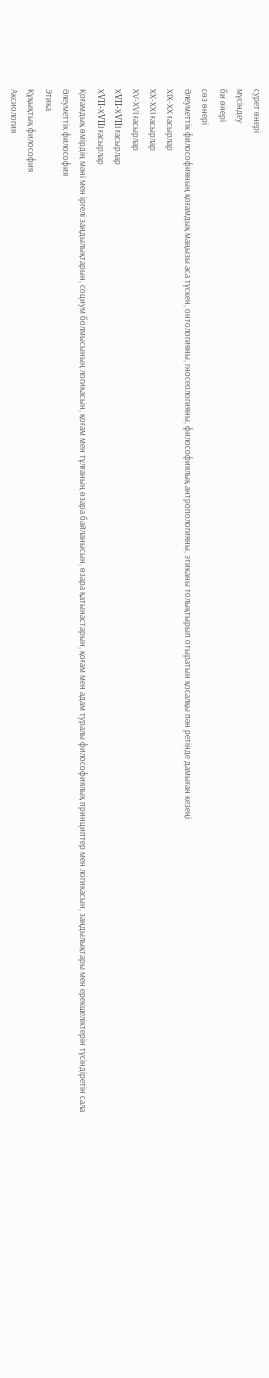сурет өнері
мүсіндеу
би өнері
сөз өнері
Әлеуметтік философияның қоғамдық маңызы аса түскен, онтологияны, гносеологияны, философиялық антропологияны, этиканы толықтырып отыратын қосалқы пән ретінде дамыған кезеңі
ХІХ-ХХ ғасырлар
ХХ-ХХІ ғасырлар
ХV-ХVІ ғасырлар
ХVII-ХVIIІ ғасырлар
ХVII-ХVIIІ ғасырлар
Қоғамдық өмірдің мәні мен іргелі заңдылықтарын, социум болмысының логикасын, қоғам мен тұлғаның өзара байланысын, өзара қатынастарын, қоғам мен адам туралы философиялық принциптер мен логикасын, заңдылықтары мен ерекшеліктерін түсіндіретін сала
Әлеуметтік философия
Этика
Құқықтық философия
Аксиология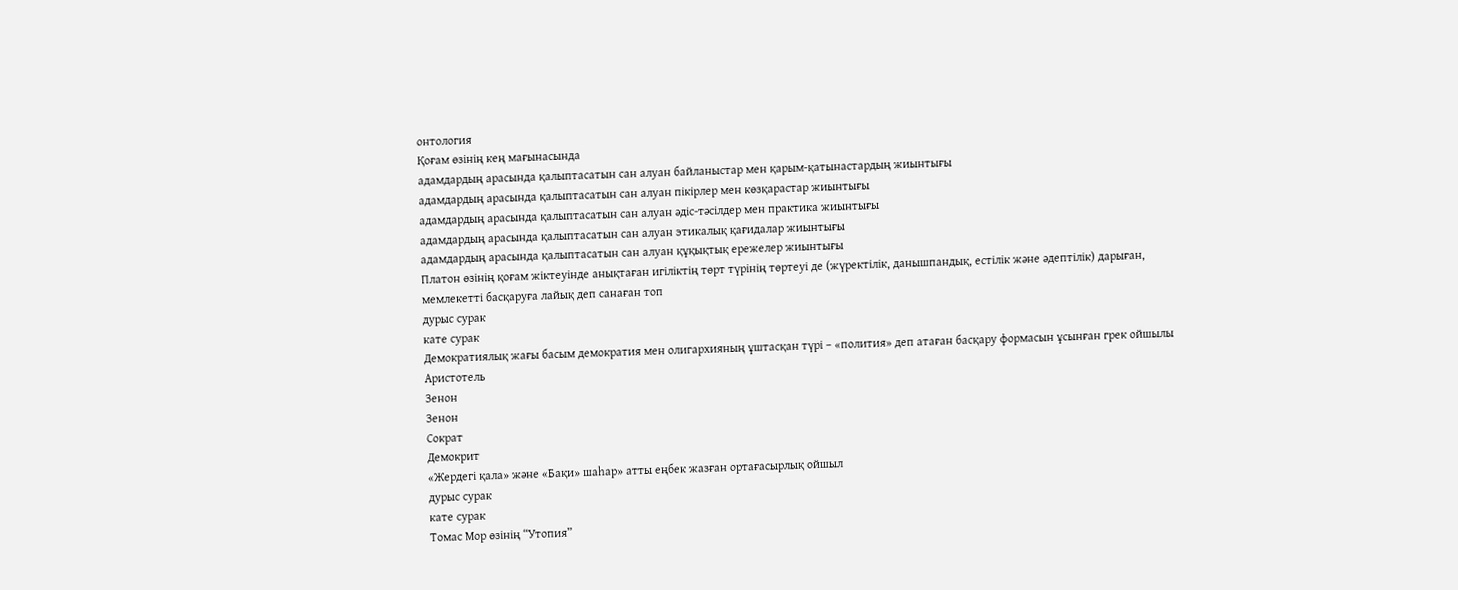онтология
Қоғам өзінің кең мағынасында
адамдардың арасында қалыптасатын сан алуан байланыстар мен қарым-қатынастардың жиынтығы
адамдардың арасында қалыптасатын сан алуан пікірлер мен көзқарастар жиынтығы
адамдардың арасында қалыптасатын сан алуан әдіс-тәсілдер мен практика жиынтығы
адамдардың арасында қалыптасатын сан алуан этикалық қағидалар жиынтығы
адамдардың арасында қалыптасатын сан алуан құқықтық ережелер жиынтығы
Платон өзінің қоғам жіктеуінде анықтаған игіліктің төрт түрінің төртеуі де (жүректілік, данышпандық, естілік және әдептілік) дарыған, мемлекетті басқаруға лайық деп санаған топ
дурыс сурак
кате сурак
Демократиялық жағы басым демократия мен олигархияның ұштасқан түрі – «полития» деп атаған басқару формасын ұсынған грек ойшылы
Аристотель
Зенон
Зенон
Сократ
Демокрит
«Жердегі қала» және «Бақи» шаһар» атты еңбек жазған ортағасырлық ойшыл
дурыс сурак
кате сурак
Томас Мор өзінің “Утопия”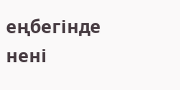еңбегінде нені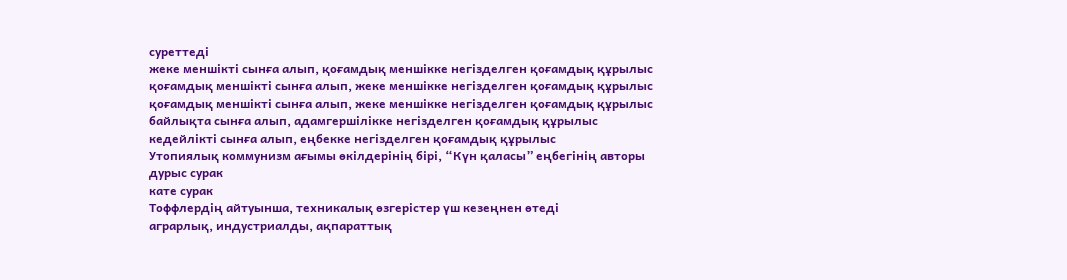суреттеді
жеке меншікті сынға алып, қоғамдық меншікке негізделген қоғамдық құрылыс
қоғамдық меншікті сынға алып, жеке меншікке негізделген қоғамдық құрылыс
қоғамдық меншікті сынға алып, жеке меншікке негізделген қоғамдық құрылыс
байлықта сынға алып, адамгершілікке негізделген қоғамдық құрылыс
кедейлікті сынға алып, еңбекке негізделген қоғамдық құрылыс
Утопиялық коммунизм ағымы өкілдерінің бірі, “Күн қаласы” еңбегінің авторы
дурыс сурак
кате сурак
Тоффлердің айтуынша, техникалық өзгерістер үш кезеңнен өтеді
аграрлық, индустриалды, ақпараттық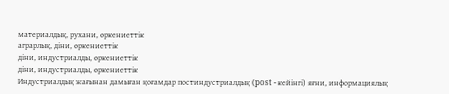материалдық, рухани, өркениеттік
аграрлық, діни, өркениеттік
діни, индустриалды, өркениеттік
діни, индустриалды, өркениеттік
Индустриалдық жағынан дамыған қоғамдар постиндустриалдық (post - кейінгі) яғни, информациялық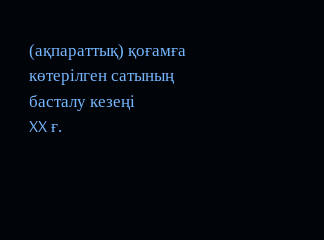(ақпараттық) қоғамға көтерілген сатының басталу кезеңі
XX ғ.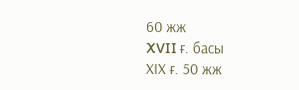60 жж
XVII ғ. басы
XІX ғ. 50 жж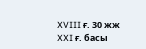XVIII ғ. 30 жж
XXI ғ. басы